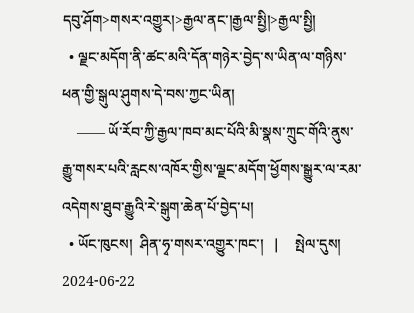དབུ་ཤོག>གསར་འགྱུར།>རྒྱལ་ནང་།རྒྱལ་སྤྱི།>རྒྱལ་སྤྱི།
  • ལྗང་མདོག་ནི་ཚང་མའི་དོན་གཉེར་བྱེད་ས་ཡིན་ལ་གཉིས་ཕན་གྱི་སྒུལ་ཤུགས་དེ་བས་ཀྱང་ཡིན།
    —— ཡོ་རོབ་ཀྱི་རྒྱལ་ཁབ་མང་པོའི་མི་སྣས་ཀྲུང་གོའི་ནུས་རྒྱུ་གསར་པའི་རླངས་འཁོར་གྱིས་ལྗང་མདོག་ཕྱོགས་སྒྱུར་ལ་རམ་འདེགས་ཐུབ་རྒྱུའི་རེ་སྒུག་ཆེན་པོ་བྱེད་པ།
  • ཡོང་ཁུངས།  ཤིན་ཧྭ་གསར་འགྱུར་ཁང་།   |     སྤེལ་དུས།  2024-06-22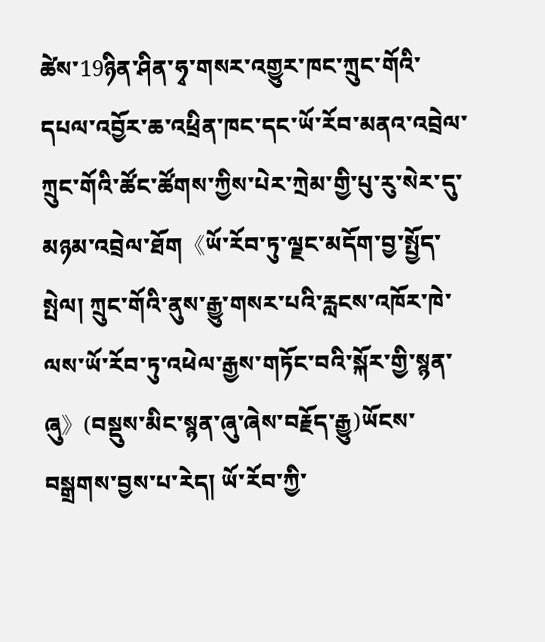ཚེས་19ཉིན་ཤིན་ཧྭ་གསར་འགྱུར་ཁང་ཀྲུང་གོའི་དཔལ་འབྱོར་ཆ་འཕྲིན་ཁང་དང་ཡོ་རོབ་མནའ་འབྲེལ་ཀྲུང་གོའི་ཚོང་ཚོགས་ཀྱིས་པེར་ཀྲེམ་གྱི་པུ་རུ་སེར་དུ་མཉམ་འབྲེལ་ཐོག《ཡོ་རོབ་ཏུ་ལྗང་མདོག་བྱ་སྤྱོད་སྤེལ། ཀྲུང་གོའི་ནུས་རྒྱུ་གསར་པའི་རླངས་འཁོར་ཁེ་ལས་ཡོ་རོབ་ཏུ་འཕེལ་རྒྱས་གཏོང་བའི་སྐོར་གྱི་སྙན་ཞུ》(བསྡུས་མིང་སྙན་ཞུ་ཞེས་བརྗོད་རྒྱུ)ཡོངས་བསྒྲགས་བྱས་པ་རེད། ཡོ་རོབ་ཀྱི་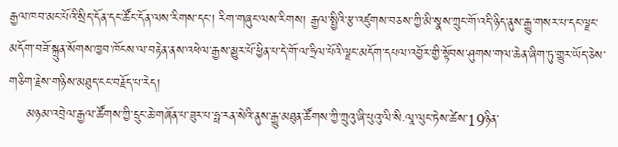རྒྱལ་ཁབ་མང་པོའི་སྲིད་དོན་དང་ཚོང་དོན་ལས་རིགས་དང་། རིག་གཞུང་ལས་རིགས། རྒྱལ་སྤྱིའི་རྩ་འཛུགས་བཅས་ཀྱི་མི་སྣས་ཀྲུང་གོ་འདི་ཉིད་ནུས་རྒྱུ་གསར་པ་དང་ལྗང་མདོག་བཟོ་སྐྲུན་སོགས་ཁྱབ་ཁོངས་ལ་བརྟེན་ནས་འཕེལ་རྒྱས་མྱུར་པོ་ཕྱིན་པ་དེ་གོ་ལ་ཧྲིལ་པོའི་ལྗང་མདོག་དཔལ་འབྱོར་གྱི་སྟོབས་ཤུགས་གལ་ཆེན་ཞིག་ཏུ་གྱུར་ཡོད་ཅེས་གཅིག་རྗེས་གཉིས་མཐུད་ངང་བརྗོད་པ་རེད།
    མཉམ་འབྲེལ་རྒྱལ་ཚོགས་ཀྱི་དྲུང་ཆེ་གཞོན་པ་ཟུར་པ་ཧྥ་རན་སེའི་ནུས་རྒྱུ་མཐུན་ཚོགས་ཀྱི་ཀྲུའུ་ཞི་པུའུ་ལི་སི·ལཱ་ལུང་ཏེས་ཚེས་19ཉིན་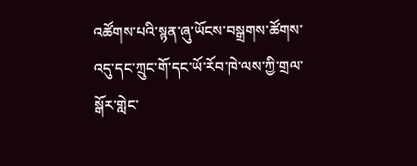འཚོགས་པའི་སྙན་ཞུ་ཡོངས་བསྒྲགས་ཚོགས་འདུ་དང་ཀྲུང་གོ་དང་ཡོ་རོབ་ཁེ་ལས་ཀྱི་གྲལ་སྒོར་གླེང་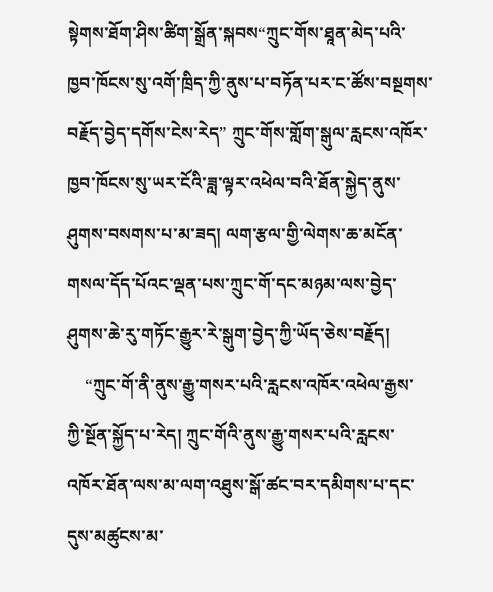སྟེགས་ཐོག་ཤིས་ཚིག་སྒྲོན་སྐབས“ཀྲུང་གོས་ཐཱན་མེད་པའི་ཁྱབ་ཁོངས་སུ་འགོ་ཁྲིད་ཀྱི་ནུས་པ་བཏོན་པར་ང་ཚོས་བསྔགས་བརྗོད་བྱེད་དགོས་ངེས་རེད” ཀྲུང་གོས་གློག་སྒུལ་རླངས་འཁོར་ཁྱབ་ཁོངས་སུ་ཡར་ངོའི་ཟླ་ལྟར་འཕེལ་བའི་ཐོན་སྐྱེད་ནུས་ཤུགས་བསགས་པ་མ་ཟད། ལག་རྩལ་གྱི་ལེགས་ཆ་མངོན་གསལ་དོད་པོའང་ལྡན་པས་ཀྲུང་གོ་དང་མཉམ་ལས་བྱེད་ཤུགས་ཆེ་རུ་གཏོང་རྒྱུར་རེ་སྒུག་བྱེད་ཀྱི་ཡོད་ཅེས་བརྗོད།
    “ཀྲུང་གོ་ནི་ནུས་རྒྱུ་གསར་པའི་རླངས་འཁོར་འཕེལ་རྒྱས་ཀྱི་སྔོན་སྐྱོད་པ་རེད། ཀྲུང་གོའི་ནུས་རྒྱུ་གསར་པའི་རླངས་འཁོར་ཐོན་ལས་མ་ལག་འཐུས་སྒོ་ཚང་བར་དམིགས་པ་དང་དུས་མཚུངས་མ་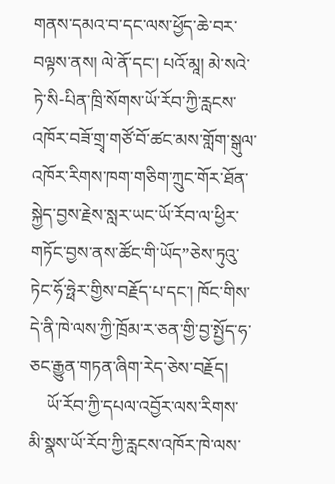གནས་དམའ་བ་དང་ལས་ཕྱོད་ཆེ་བར་བལྟས་ནས། ལེ་ནོ་དང་། པའོ་མཱ། མེ་སའེ་ཏེ་སི-པིན་ཁྲི་སོགས་ཡོ་རོབ་ཀྱི་རླངས་འཁོར་བཟོ་གྲྭ་གཙོ་བོ་ཚང་མས་གློག་སྒུལ་འཁོར་རིགས་ཁག་གཅིག་ཀྲུང་གོར་ཐོན་སྐྱེད་བྱས་རྗེས་སླར་ཡང་ཡོ་རོབ་ལ་ཕྱིར་གཏོང་བྱས་ནས་ཚོང་གི་ཡོད”ཅེས་ཏུའུ་ཏེང་ཧོ་ཧྥེར་གྱིས་བརྗོད་པ་དང་། ཁོང་གིས་དེ་ནི་ཁེ་ལས་ཀྱི་ཁྲོམ་ར་ཅན་གྱི་བྱ་སྤྱོད་ཧ་ཅང་རྒྱུན་གཏན་ཞིག་རེད་ཅེས་བརྗོད།
    ཡོ་རོབ་ཀྱི་དཔལ་འབྱོར་ལས་རིགས་མི་སྣས་ཡོ་རོབ་ཀྱི་རླངས་འཁོར་ཁེ་ལས་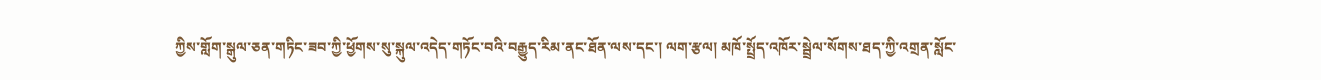ཀྱིས་གློག་སྒུལ་ཅན་གཏིང་ཟབ་ཀྱི་ཕྱོགས་སུ་སྐུལ་འདེད་གཏོང་བའི་བརྒྱུད་རིམ་ནང་ཐོན་ལས་དང་། ལག་རྩལ། མཁོ་སྤྲོད་འཁོར་སྦྲེལ་སོགས་ཐད་ཀྱི་འགྲན་སློང་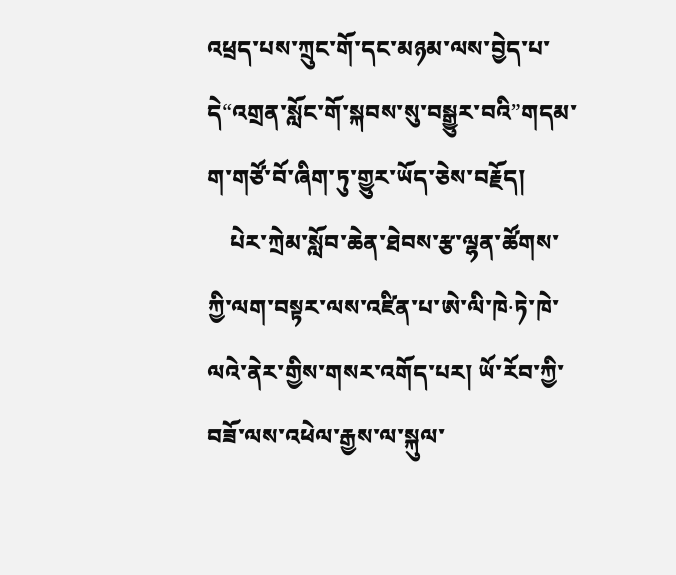འཕྲད་པས་ཀྲུང་གོ་དང་མཉམ་ལས་བྱེད་པ་དེ“འགྲན་སློང་གོ་སྐབས་སུ་བསྒྱུར་བའི”གདམ་ག་གཙོ་བོ་ཞིག་ཏུ་གྱུར་ཡོད་ཅེས་བརྗོད།
    པེར་ཀྲེམ་སློབ་ཆེན་ཐེབས་རྩ་ལྷན་ཚོགས་ཀྱི་ལག་བསྟར་ལས་འཛིན་པ་ཨེ་ལི་ཁེ·ཏེ་ཁེ་ལའེ་ནེར་གྱིས་གསར་འགོད་པར། ཡོ་རོབ་ཀྱི་བཟོ་ལས་འཕེལ་རྒྱས་ལ་སྐུལ་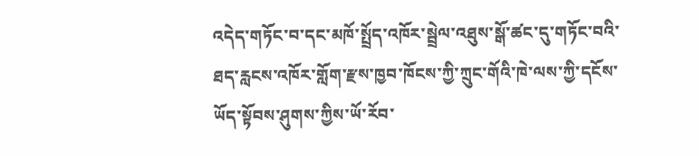འདེད་གཏོང་བ་དང་མཁོ་སྤྲོད་འཁོར་སྦྲེལ་འཐུས་སྒོ་ཚང་དུ་གཏོང་བའི་ཐད་རླངས་འཁོར་གློག་རྫས་ཁྱབ་ཁོངས་ཀྱི་ཀྲུང་གོའི་ཁེ་ལས་ཀྱི་དངོས་ཡོད་སྟོབས་ཤུགས་ཀྱིས་ཡོ་རོབ་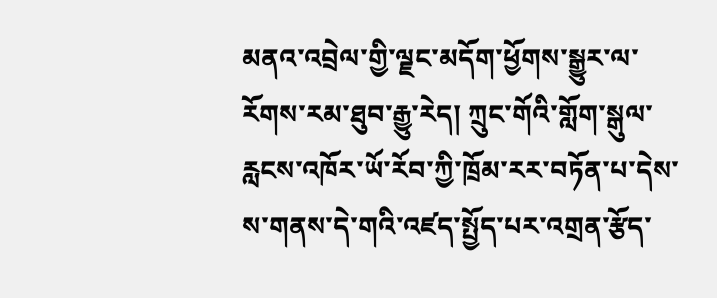མནའ་འབྲེལ་གྱི་ལྗང་མདོག་ཕྱོགས་སྒྱུར་ལ་རོགས་རམ་ཐུབ་རྒྱུ་རེད། ཀྲུང་གོའི་གློག་སྒུལ་རླངས་འཁོར་ཡོ་རོབ་ཀྱི་ཁྲོམ་རར་བཏོན་པ་དེས་ས་གནས་དེ་གའི་འཛད་སྤྱོད་པར་འགྲན་རྩོད་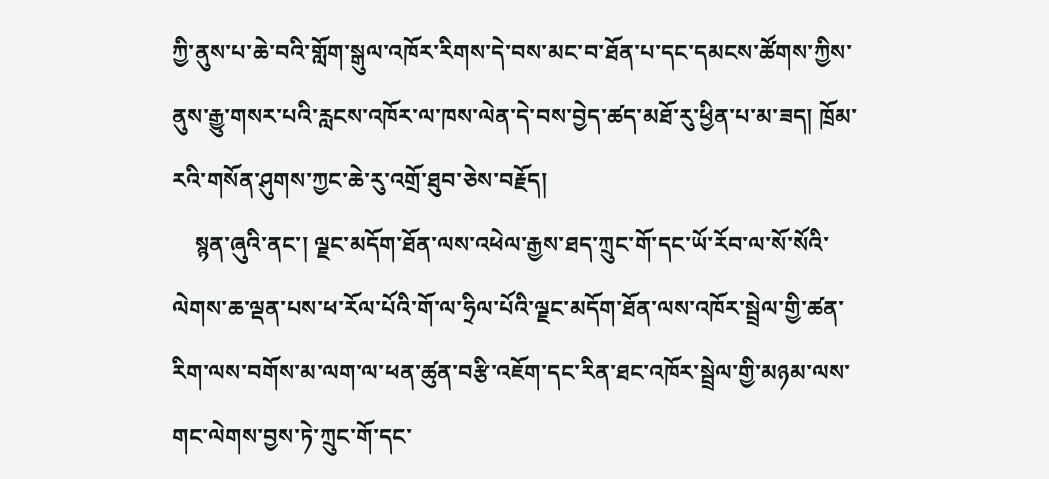ཀྱི་ནུས་པ་ཆེ་བའི་གློག་སྒུལ་འཁོར་རིགས་དེ་བས་མང་བ་ཐོན་པ་དང་དམངས་ཚོགས་ཀྱིས་ནུས་རྒྱུ་གསར་པའི་རླངས་འཁོར་ལ་ཁས་ལེན་དེ་བས་བྱེད་ཚད་མཐོ་རུ་ཕྱིན་པ་མ་ཟད། ཁྲོམ་རའི་གསོན་ཤུགས་ཀྱང་ཆེ་རུ་འགྲོ་ཐུབ་ཅེས་བརྗོད།
    སྙན་ཞུའི་ནང་། ལྗང་མདོག་ཐོན་ལས་འཕེལ་རྒྱས་ཐད་ཀྲུང་གོ་དང་ཡོ་རོབ་ལ་སོ་སོའི་ལེགས་ཆ་ལྡན་པས་ཕ་རོལ་པོའི་གོ་ལ་ཧྲིལ་པོའི་ལྗང་མདོག་ཐོན་ལས་འཁོར་སྦྲེལ་གྱི་ཚན་རིག་ལས་བགོས་མ་ལག་ལ་ཕན་ཚུན་བརྩི་འཇོག་དང་རིན་ཐང་འཁོར་སྦྲེལ་གྱི་མཉམ་ལས་གང་ལེགས་བྱས་ཏེ་ཀྲུང་གོ་དང་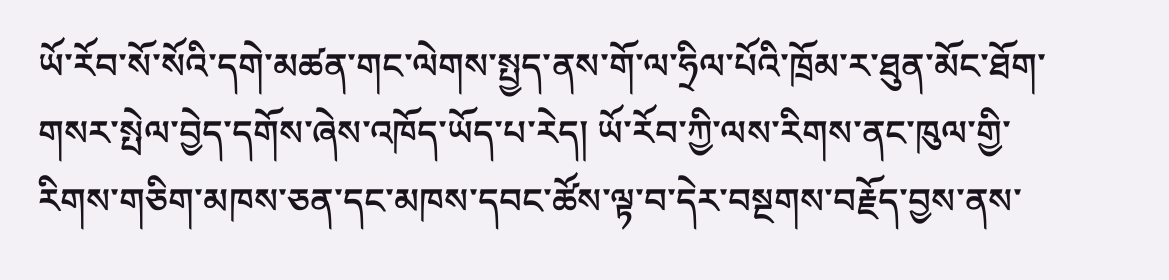ཡོ་རོབ་སོ་སོའི་དགེ་མཚན་གང་ལེགས་སྤྱད་ནས་གོ་ལ་ཧྲིལ་པོའི་ཁྲོམ་ར་ཐུན་མོང་ཐོག་གསར་སྤེལ་བྱེད་དགོས་ཞེས་འཁོད་ཡོད་པ་རེད། ཡོ་རོབ་ཀྱི་ལས་རིགས་ནང་ཁུལ་གྱི་རིགས་གཅིག་མཁས་ཅན་དང་མཁས་དབང་ཚོས་ལྟ་བ་དེར་བསྔགས་བརྗོད་བྱས་ནས་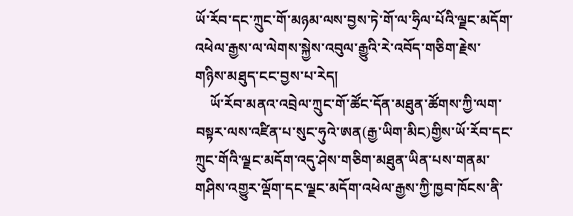ཡོ་རོབ་དང་ཀྲུང་གོ་མཉམ་ལས་བྱས་ཏེ་གོ་ལ་ཧྲིལ་པོའི་ལྗང་མདོག་འཕེལ་རྒྱས་ལ་ལེགས་སྐྱེས་འབུལ་རྒྱུའི་རེ་འབོད་གཅིག་རྗེས་གཉིས་མཐུད་ངང་བྱས་པ་རེད།
    ཡོ་རོབ་མནའ་འབྲེལ་ཀྲུང་གོ་ཚོང་དོན་མཐུན་ཚོགས་ཀྱི་ལག་བསྟར་ལས་འཛིན་པ་སུང་ཧུའེ་ཨན(རྒྱ་ཡིག་མིང)གྱིས་ཡོ་རོབ་དང་ཀྲུང་གོའི་ལྗང་མདོག་འདུ་ཤེས་གཅིག་མཐུན་ཡིན་པས་གནམ་གཤིས་འགྱུར་ལྡོག་དང་ལྗང་མདོག་འཕེལ་རྒྱས་ཀྱི་ཁྱབ་ཁོངས་ནི་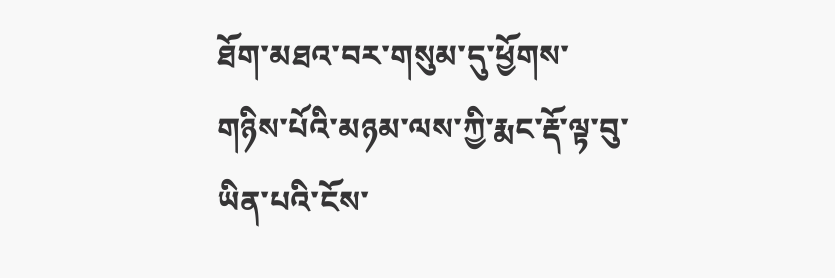ཐོག་མཐའ་བར་གསུམ་དུ་ཕྱོགས་གཉིས་པོའི་མཉམ་ལས་ཀྱི་རྨང་རྡོ་ལྟ་བུ་ཡིན་པའི་ངོས་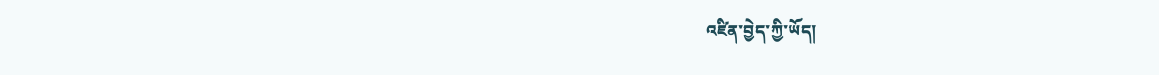འཛིན་བྱེད་ཀྱི་ཡོད།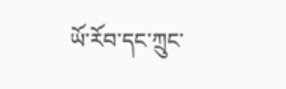ཡོ་རོབ་དང་ཀྲུང་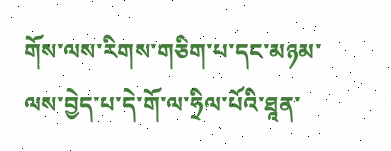གོས་ལས་རིགས་གཅིག་པ་དང་མཉམ་ལས་བྱེད་པ་དེ་གོ་ལ་ཧྲིལ་པོའི་ཐཱན་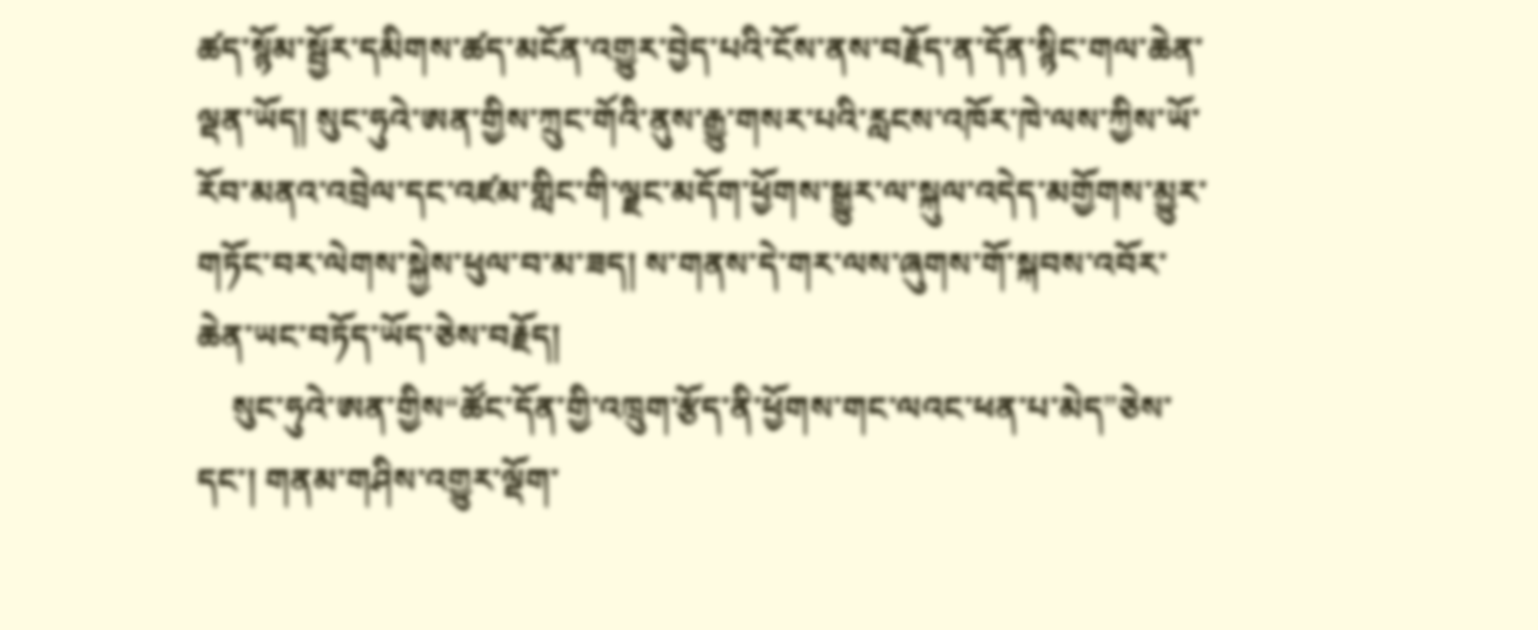ཚད་སྙོམ་སྦྱོར་དམིགས་ཚད་མངོན་འགྱུར་བྱེད་པའི་ངོས་ནས་བརྗོད་ན་དོན་སྙིང་གལ་ཆེན་ལྡན་ཡོད། སུང་ཧུའེ་ཨན་གྱིས་ཀྲུང་གོའི་ནུས་རྒྱུ་གསར་པའི་རླངས་འཁོར་ཁེ་ལས་ཀྱིས་ཡོ་རོབ་མནའ་འབྲེལ་དང་འཛམ་གླིང་གི་ལྗང་མདོག་ཕྱོགས་སྒྱུར་ལ་སྐུལ་འདེད་མགྱོགས་མྱུར་གཏོང་བར་ལེགས་སྐྱེས་ཕུལ་བ་མ་ཟད། ས་གནས་དེ་གར་ལས་ཞུགས་གོ་སྐབས་འབོར་ཆེན་ཡང་བཏོད་ཡོད་ཅེས་བརྗོད།
    སུང་ཧུའེ་ཨན་གྱིས“ཚོང་དོན་གྱི་འཁྲུག་རྩོད་ནི་ཕྱོགས་གང་ལའང་ཕན་པ་མེད”ཅེས་དང་། གནམ་གཤིས་འགྱུར་ལྡོག་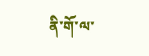ནི་གོ་ལ་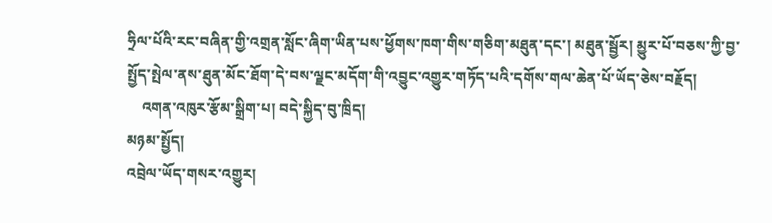ཧྲིལ་པོའི་རང་བཞིན་གྱི་འགྲན་སློང་ཞིག་ཡིན་པས་ཕྱོགས་ཁག་གིས་གཅིག་མཐུན་དང་། མཐུན་སྦྱོར། མྱུར་པོ་བཅས་ཀྱི་བྱ་སྤྱོད་སྤེལ་ནས་ཐུན་མོང་ཐོག་དེ་བས་ལྗང་མདོག་གི་འབྱུང་འགྱུར་གཏོད་པའི་དགོས་གལ་ཆེན་པོ་ཡོད་ཅེས་བརྗོད།
    འགན་འཁུར་རྩོམ་སྒྲིག་པ། བདེ་སྐྱིད་བུ་ཁྲིད།
མཉམ་སྤྱོད།
འབྲེལ་ཡོད་གསར་འགྱུར།